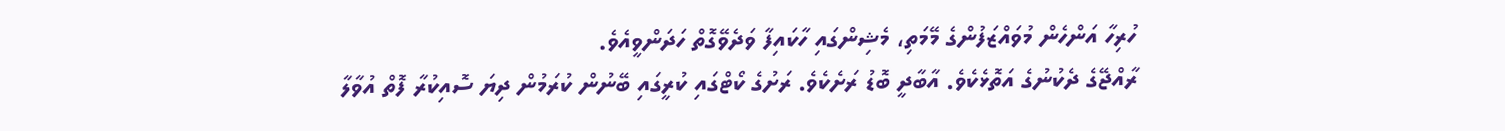ހުރިހާ އަންހެން މުވައްޒަފުންގެ މޭމަތި، މެޝިންގައި ހާކައިފާ ވަދެވޭގޮތް ހަދަންވީއެވެ.
ރާއްޖޭގެ ދެކުނުގެ އަތޮޅެކެވެ. އާބާދީ ބޮޑު ރަށެކެވެ. ރަށުގެ ކޯޓްގައި ކުރީގައި ބޭނުން ކުރަމުން ދިޔަ ސޮއިކުރާ ފޮތް އުވާލާ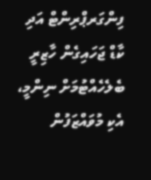ފިންގަރޕްރިންޓް އަދި ކާޑް ޖަހައިގެން ހާޒިރީ ބެލެހެއްޓުމަށް ނިންމީ، އެކި މުވައްޒަފުން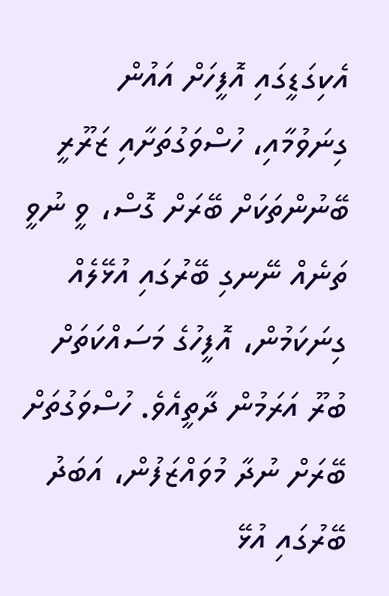އެކިގަޑީގައި އޮފީހަށް އައުން ގިނަވުމާއި، ހުސްވަގުތަށާއި ޒަރޫރީ ބޭނުންތަކަށް ބޭރަށް ގޮސް، ވީ ނުވީ ތަނެއް ނޭނގި ބޭރުގައި އުޅޭލެއް ގިނަކަމުން، އޮފީހުގެ މަސައްކަތަށް ބުރޫ އަރަމުން ދާތީއެވެ. ހުސްވަގުތަށް ބޭރަށް ނުދާ މުވައްޒަފުން، އަބަދު ބޭރުގައި އުޅޭ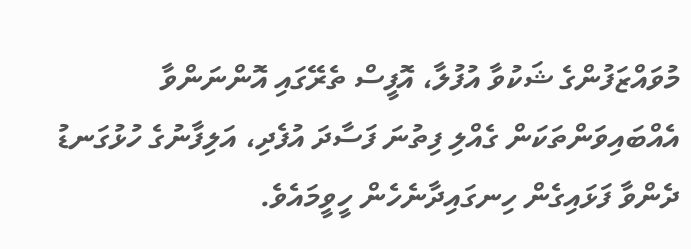މުވައްޒަފުންގެ ޝަކުވާ އުފުލާ، އޮފީސް ތެރޭގައި އޮންނަންވާ އެއްބައިވަންތަކަން ގެއްލި ފިތުނަ ފަސާދަ އުފެދި، އަލިފާނުގެ ހުޅުގަނޑު ދެންވާ ފަޅައިގެން ހިނގައިދާނެހެން ހީވީމައެވެ.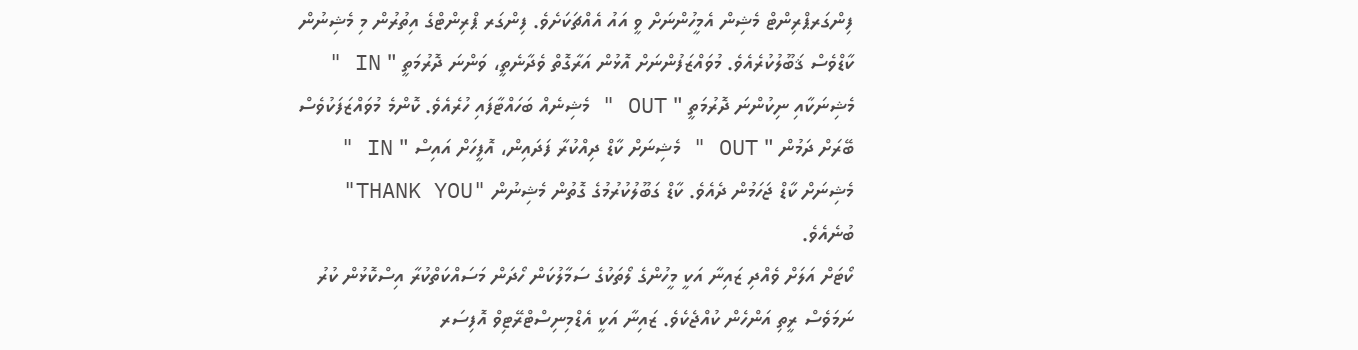ފިންގަރޕްރިންޓް މެޝިން އެމީހުންނަށް ވީ އައު އެއްޗަކަށެވެ. ފިންގަރ ޕްރިންޓްގެ އިތުރުން މި މެޝިނުން ކާޑްވެސް ޤަބޫލުކުރެއެވެ. މުވައްޒަފުންނަށް އޮޅުން އަރާގޮތް ވެދާނެތީ، ވަންނަ ދޮރުމަތީ " IN " މެޝިނަކާއި ނިކުންނަ ދޮރުމަތީ " OUT " މެޝިނެއް ބަހައްޓާފައި ހުރެއެވެ. ކޮންމެ މުވައްޒަފަކުވެސް ބޭރަށް ދަމުން " OUT " މެޝިނަށް ކާޑް ދިއްކުރާ ފަދައިން، އޮފީހަށް އައިސް " IN " މެޝިނަށް ކާޑް ޖަހަމުން ދެއެވެ. ކާޑް ގަބޫލުކުރުމުގެ ގޮތުން މެޝިނުން "THANK YOU" ބުނެއެވެ.
ކޯޓަށް އަލަށް ވެއްދި ޒައިނާ އަކީ މީހުންގެ ލޯތަކުގެ ސަމާލުކަން ހޯދަން މަސައްކަތްކުރާ އިސްކޮޅުން ކުރު ނަމަވެސް ރީތި އަންހެން ކުއްޖެކެވެ. ޒައިނާ އަކީ އެޑްމިނިސްޓްރޭޓިވް އޮފިސަރ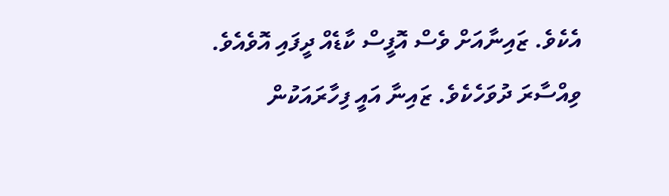އެކެވެ. ޒައިނާއަށް ވެސް އޮފީސް ކާޑެއް ދީފައި އޮވެއެވެ. ވިއްސާރަ ދުވަހެކެވެ. ޒައިނާ އައީ ފިހާރައަކުން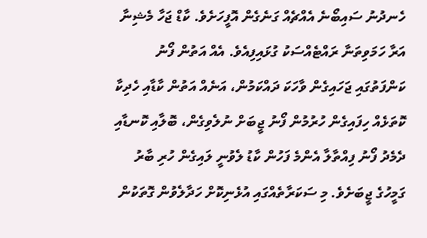ހެނދުނު ސައިބޯނެ އެއްޗެއް ގަނެގެން އޮފީހަށެވެ. ކާޑް ޖަހާ މެޝިނާ އަރާ ހަމަވިތަނާ ރައްޓެއްސަކު ގުޅައިފިއެވެ. އެއް އަތުން ފޯނު ކަންފަތުގައި ޖަހައިގެން ވާހަކަ ދައްކަމުން، އަނެއް އަތުން ކާޑާއި ހެދިކާ ކޮތަޅެއް ހިފައިގެން ހުރުމުން ފޯނު ޖީބަށް ނުލެވިގެން، ބޮލާއި ކޮނޑާއި ދެމެދު ފޯނު ފިއްތާލާ އެންމެ ފަހުން ކާޑު ލެވުނީ ލައިގެން ހުރި ބާރު ގަމީހުގެ ޖީބަށެވެ. މި ސަކަރާތެއްގައި އުޅެނިކޮށް ހަދާލެވުން ގޮތަކުން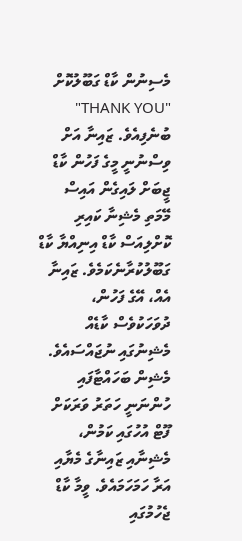މެސިނުން ކާޑް ގަބޫލުކޮށް  "THANK YOU" ބުނެފިއެވެ. ޒައިނާ އަށް ވިސްނުނީ މީގެ ފަހުން ކާޑް ޖީބަށް ލައިގެން އައިސް މޭމަތި މެޝިނާ ކައިރި ކޮށްލިއަސް ކާޑް އިނިއްޔާ ކާޑް ގަބޫލުކުރާނެކަމެވެ. ޒައިނާ އެއް، އޭގެ ފަހުން، ދުވަހަކުވެސް ކާޑެއް މެޝިނުގައި ނުޖައްސައެވެ. މެޝިން ބަހައްޓާފައި ހުންނަނީ ހަތަރު ވަރަކަށް ފޫޓް އުހުގައި ކަމުން، މެޝިނާއި ޒައިނާގެ މެޔާއި އަރާ ހަމަހަމައެވެ. ވީމާ ކާޑް ޖެހުމުގައި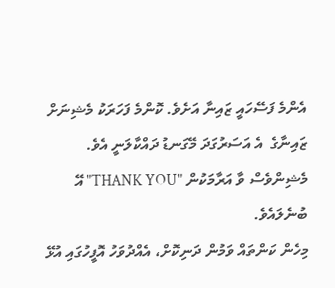އެންމެ ފަސޭހައީ ޒައިނާ އަށެވެ. ކޮންމެ ފަހަރަކު މެޝިނަށް ޒައިނާގެ  އެ އަސަރުގަދަ މޭގަނޑު ދައްކާލަނީ އެވެ. މެޝިންވެސް ވާ އަރާމަކުން "THANK YOU" އޭ ބުނެލައެވެ.
މިހެން ކަންތައް ވަމުން ދަނިކޮށް، އެއްދުވަހު އޮފީހުގައި އުޅޭ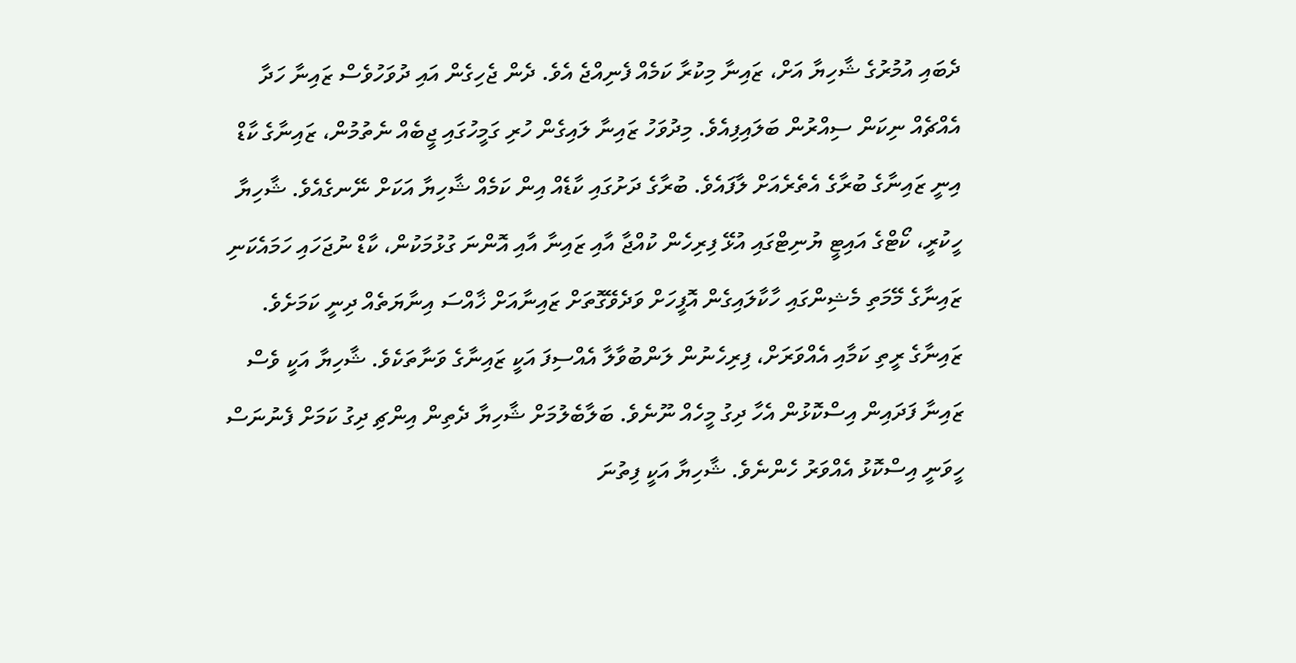ދެބައި އުމުރުގެ ޝާހިޔާ އަށް، ޒައިނާ މިކުރާ ކަމެއް ފެނިއްޖެ އެވެ. ދެން ޖެހިގެން އައި ދުވަހުވެސް ޒައިނާ ހަދާ އެއްޗެއް ނިކަން ސިއްރުން ބަލައިފިއެވެ. މިދުވަހު ޒައިނާ ލައިގެން ހުރި ގަމީހުގައި ޖީބެއް ނެތުމުން، ޒައިނާގެ ކާޑް އިނީ ޒައިނާގެ ބުރާގެ އެތެރެއަށް ލާފައެވެ. ބުރާގެ ދަށުގައި ކާޑެއް އިން ކަމެއް ޝާހިޔާ އަކަށް ނޭނގެއެވެ. ޝާހިޔާ ހީކުރީ، ކޯޓްގެ އައިޓީ ޔުނިޓްގައި އުޅޭ ފިރިހެން ކުއްޖާ އާއި ޒައިނާ އާއި އޮންނަ ގުޅުމަކުން، ކާޑް ނުޖަހައި ހަމައެކަނި ޒައިނާގެ މޭމަތި މެޝިންގައި ހާކާލައިގެން އޮފީހަށް ވަދެވޭގޮތަށް ޒައިނާއަށް ޚާއްސަ އިނާޔަތެއް ދިނީ ކަމަށެވެ. ޒައިނާގެ ރީތި ކަމާއި އެއްވަރަށް، ފިރިހެނުން ލަންބުވާލާ އެއްސިފަ އަކީ ޒައިނާގެ ވަނާތަކެވެ. ޝާހިޔާ އަކީ ވެސް ޒައިނާ ފަދައިން އިސްކޮޅުން އެހާ ދިގު މީހެއް ނޫނެވެ. ބަލާބެލުމަށް ޝާހިޔާ ދެތިން އިންޗި ދިގު ކަމަށް ފެނުނަސް ހީވަނީ އިސްކޮޅު އެއްވަރު ހެންނެވެ. ޝާހިޔާ އަކީ ފިތުނަ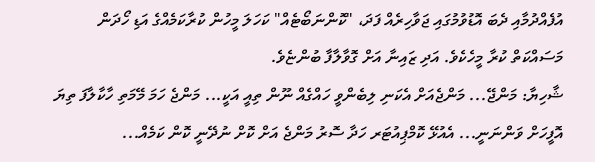އުފެއްދުމާއި ދެބަ އޮޑުވުމުގައި ޖަވާހިރެއް ފަދަ، "ކޮންނަބޯޓެއް" ކަހަލަ މީހުން ކުރާކަމެއްގެ އަޑި ހޯދަން މަސައްކަތް ކުރާ މީހެކެވެ. އަދި ޒައިނާ އަށް ގޮވާލާފާ ބުންޏެވެ.
ޝާހިޔާ: މަންޖޭ... މަންޖެއަށް އެކަނި ލިބެންވީ ހައްގެއް ނޫން ތިއީ އަކީ... މަންޖެ ހަމަ މޭމަތި ހާކާލާފަ ތިޔަ އޮފީހަށް ވަންނަނީ... އެއުޅޭ ކޮމްޕިއުޓަރ ހަދާ ސޮރު މަންޖެ އަށް ކޮށް ނުދޭނީ ކޮން ކަމެއް...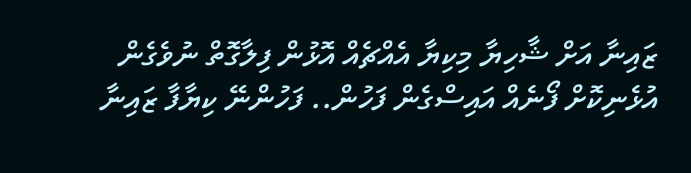ޒައިނާ އަށް ޝާހިޔާ މިކިޔާ އެއްޗެއް އޮޅުން ފިލާގޮތް ނުވެގެން އުޅެނިކޮށް ފޯނެއް އައިސްގެން ފަހުން.. ފަހުންނޭ ކިޔާފާ ޒައިނާ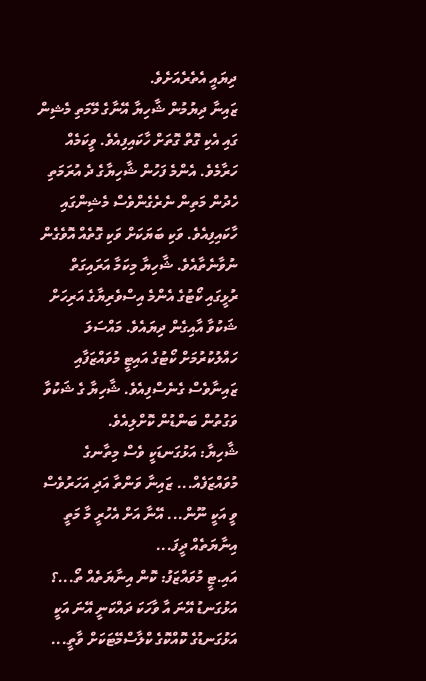ދިޔައީ އެތެރެއަށެވެ.
ޒައިނާ ދިޔުމުން ޝާހިޔާ އޭނާގެ މޭމަތި މެޝިން ގައި އެކި ގޮތް ގޮތަށް ހާކައިފިއެވެ. ވީކަމެއް ހަރާމެވެ. އެންމެ ފަހުން ޝާހިޔާގެ ދެ އުރަމަތި ހެދުން މަތިން ނެރެގެންވެސް މެޝިންގައި ހާކައިފިއެވެ. ވަކި ބަޔަކަށް ވަކި ގޮތެއް އޮވެގެން ނުވާނެތާއެވެ. ޝާހިޔާ މިކަމާ އަރައިގަތް ރުޅީގައި ކޯޓުގެ އެންމެ އިސްވެރިޔާގެ އަރިހަށް ޝަކުވާ އާއިގެން ދިޔައެވެ. މައްސަލަ ހައްލުކުރުމަށް ކޯޓުގެ އައިޓީ މުވައްޒަފާއި ޒައިނާވެސް ގެނެސްފިއެވެ. ޝާހިޔާ ގެ ޝަކުވާ ވަގުތުން ބަންޑުން ކޮށްލިއެވެ.
ޝާހިޔާ: އަޅުގަނޑަކީ ވެސް މިތާނގެ މުވައްޒަފެއް... ޒައިނާ ވަންތާ އަދި އަހަރުވެސް ވީ އަކީ ނޫން... އޭނާ އަށް އެހުރީ މާ މަތީ އިނާޔަތެއް ދީފަ...
އައި.ޓީ މުވައްޒަފު: ކޮން އިނާޔަތެއް ތޯ...؟ އަޅުގަނޑު އޭނަ އާ ވާހަކަ ދައްކަނީ އޭނަ އަކީ އަޅުގަނޑުގެ ކޮއްކޮގެ ކްލާސްމޭޓަކަށް ވާތީ...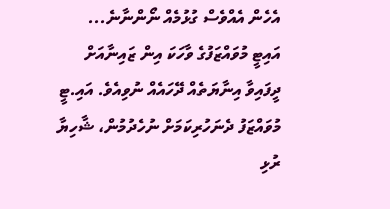އެހެން އެއްވެސް ގުޅުމެއް ނޯންނާނެ...
އައިޓީ މުވައްޒަފުގެ ވާހަކަ އިން ޒައިނާއަށް ދީފައިވާ އިނާޔަތެއް ދޭހައެއް ނުވިއެވެ. އައި.ޓީ މުވައްޒަފު ދެނަހުރިކަމަށް ނުހެދުމުން، ޝާހިޔާ ރުޅި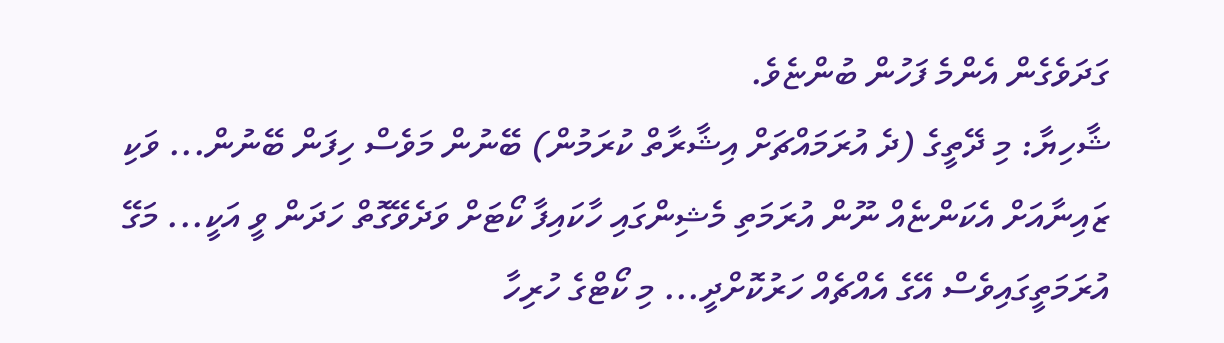ގަދަވެގެން އެންމެ ފަހުން ބުންޏެވެ.
ޝާހިޔާ: މި ދޭތީގެ (ދެ އުރަމައްޗަށް އިޝާރާތް ކުރަމުން) ބޭނުން މަވެސް ހިފަން ބޭނުން... ވަކި ޒައިނާއަށް އެކަންޏެއް ނޫން އުރަމަތި މެޝިންގައި ހާކައިފާ ކޯޓަށް ވަދެވޭގޮތް ހަދަން ވީ އަކީ... މަގޭ އުރަމަތީގައިވެސް އޭގެ އެއްޗެއް ހަރުކޮށްދީ... މި ކޯޓްގެ ހުރިހާ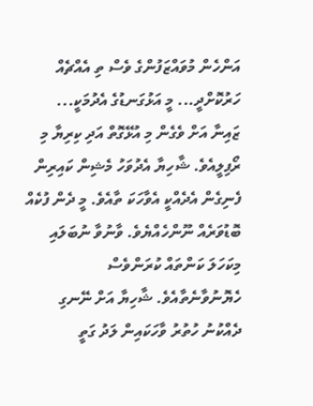އަންހެން މުވައްޒަފުންގެ ވެސް ތި އެއްޗެއް ހަރުކޮށްދީ... މީ އަޅުގަނޑުގެ އެދުމަކީ...
ޒައިނާ އަށް ވެގެން މި އުޅޭގޮތް އަދި ކިރިޔާ މި ރޯފިލީއެވެ. ޝާހިޔާ އެދުވަހު މެޝިން ކައިރިން ފެނިގެން އެދެއްކީ އެވާހަކަ ތާއެވެ. މީ ދެން ފުކެއް ބޮޑުވަރެއް ނޫންހެއްޔެވެ. ވާނުވާ ނުބަލައި މިކަހަލަ ކަންތައް ކުރަންވެސް ހެޔޮނުވާނެތާއެވެ. ޝާހިޔާ އަށް ނޭނގި ދެއްކުނު ހުތުރު ވާހަކައިން ލަދު ގަތީ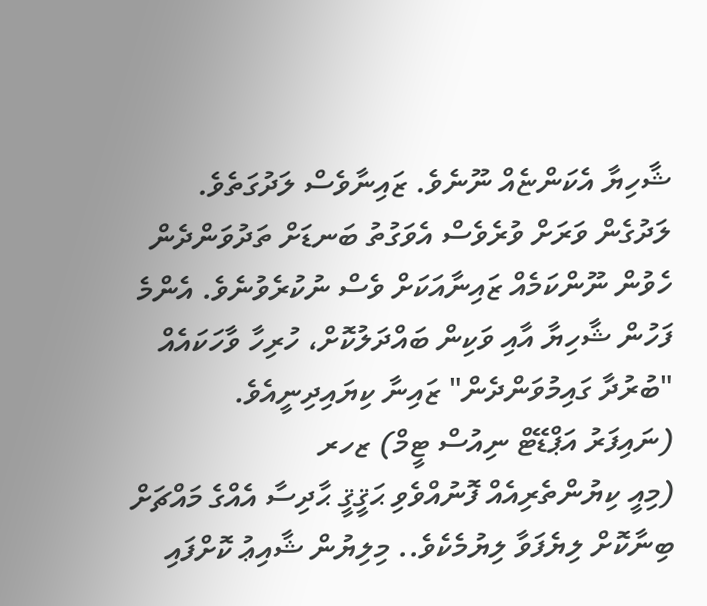ޝާހިޔާ އެކަންޏެއް ނޫނެވެ. ޒައިނާވެސް ލަދުގަތެވެ. ލަދުގެން ވަރަށް ވުރެވެސް އެވަގުތު ބަނޑަށް ތަދުވަންދެން ހެވުން ނޫންކަމެއް ޒައިނާއަކަށް ވެސް ނުކުރެވުނެވެ. އެންމެ ފަހުން ޝާހިޔާ އާއި ވަކިން ބައްދަލުކޮށް، ހުރިހާ ވާހަކައެއް "ބުރުދާ ގައިމުވަންދެން" ޒައިނާ ކިޔައިދިނީއެވެ.
(ނައިފަރު އަޕްޑޭޓް ނިއުސް ޓީމް) ޒހރ
(މިއީ ކިޔުންތެރިއެއް ފޮނުއްވެވި ޙަޤީޤީ ޙާދިސާ އެއްގެ މައްޗަށް ބިނާކޮށް ލިޔެފަވާ ލިޔުމެކެވެ.. މިލިޔުން ޝާއިޢު ކޮށްފައި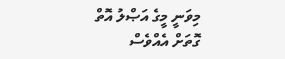މިވަނީ މީގެ އަޞްލު އޮތް ގޮތަށް އެއްވެސް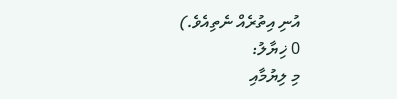އުނި އިތުރެއް ނެތިއެވެ.)
0 ޚިޔާލު:
މި ލިޔުމާއި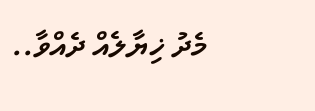މެދު ޚިޔާލެއް ދެއްވާ..